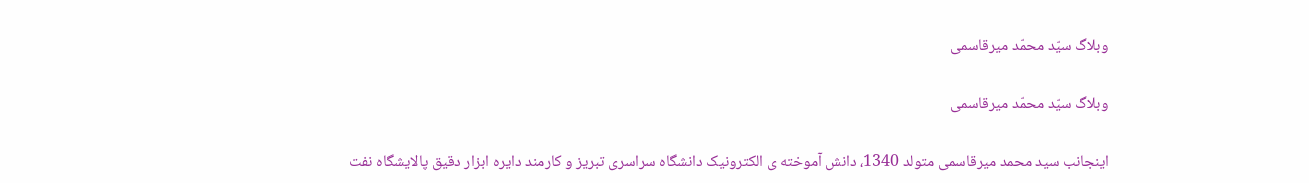وبلاگ سیّد محمّد میرقاسمی

وبلاگ سیّد محمّد میرقاسمی

اینجانب سید محمد میرقاسمی متولد 1340، دانش آموخته ی الکترونیک دانشگاه سراسری تبریز و کارمند دایره ابزار دقیق پالایشگاه نفت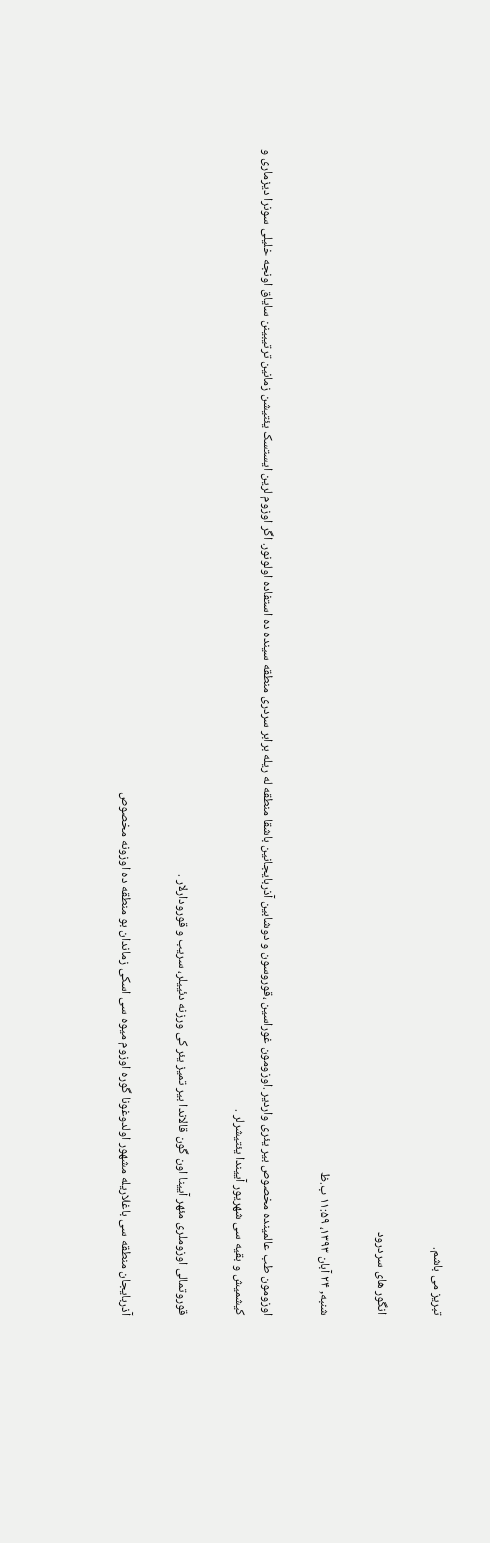تبریز می باشم.

انگور های سردرود

شنبه, ۲۴ آبان ۱۳۹۳، ۱۱:۵۹ ب.ظ

اوزومون طب عالمینده مخصوص بیر یئری واردیر .اوزومون غوراسین ،قوروسون و دوشابین آذربایجانین باشقا منطقه له ریله برابر سردری منطقه سینده ده استفاده اولونور. اگر اوزوم لرین ایستسک یئتیشن زمانین ترتیبینن سایاق اونجه خلیلی سونرا دیزماری و کیشمیش و بقیه سی شهریور آییندا یئتیشرلر .

قوروتمالی اوزوملری مئهر آیینا اون گون قالاندا بیر تمیز یئر کی ورزنه دئییلر، سریب و قورودارلار .

آذربایجان منطقه سی باغلاریله مشهور اولدوغونا گوره اوزوم میوه سی اسکی زماندان بو منطقه ده اوزونه مخصوص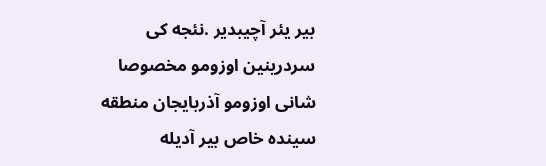بیر یئر آچیبدیر .نئجه کی سردرینین اوزومو مخصوصا شانی اوزومو آذربایجان منطقه سینده خاص بیر آدیله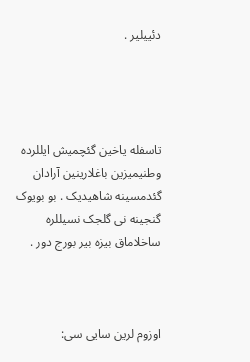دئییلیر .




تاسفله یاخین گئچمیش ایللرده وطنیمیزین باغلارینین آرادان گئدمسینه شاهیدیک . بو بویوک گنجینه نی گلجک نسیللره ساخلاماق بیزه بیر بورج دور .



اوزوم لرین سایی سی: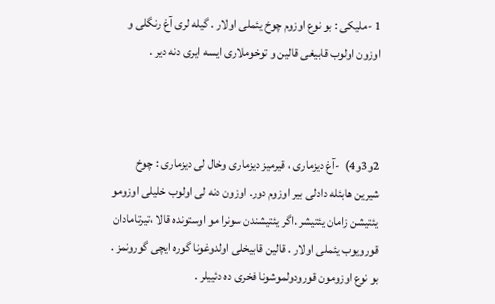1 -ملیکی : بو نوع اوزوم چوخ یئملی اولار . گیله لری آغ رنگلی و اوزون اولوب قابیغی قالین و توخوملاری ایسه ایری دنه دیر .



2و3و4)  -آغ دیزماری ، قیرمیز دیزماری وخال لی دیزماری : چوخ شیرین هابئله دادلی بیر اوزوم دور. اوزون دنه لی اولوب خلیلی اوزومو یئتیشن زامان یئتیشر .اگر یئتیشندن سونرا مو اوستونده قالا ،تیرتامادان قورویوب یئملی اولار . قالین قابیخلی اولدوغونا گوره ایچی گورونمز . بو نوع اوزومون قورودولموشونا فخری ده دئییلر .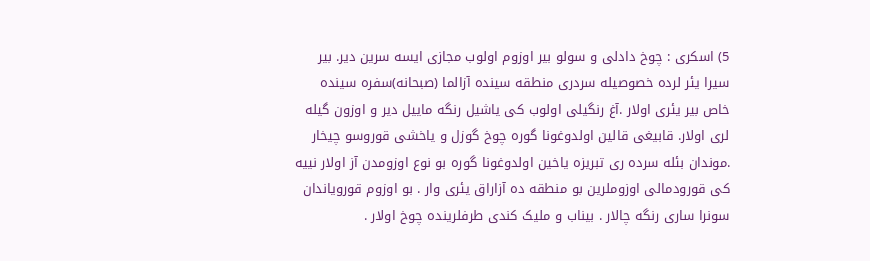5) اسکری : چوخ دادلی و سولو بیر اوزوم اولوب مجازی ایسه سرین دیر. بیر سیرا یئر لرده خصوصیله سردری منطقه سینده آزالما (صبحانه)سفره سینده خاص بیر یئری اولار .آغ رنگیلی اولوب کی یاشیل رنگه ماییل دیر و اوزون گیله لری اولار. قابیغی قالین اولدوغونا گوره چوخ گوزل و یاخشی قوروسو چیخار .موندان بئله سرده ری تبریزه یاخین اولدوغونا گوره بو نوع اوزومدن آز اولار نییه کی قورودمالی اوزوملرین بو منطقه ده آزاراق یئری وار . بو اوزوم قورویاندان سونرا ساری رنگه چالار . بیناب و ملیک کندی طرفلرینده چوخ اولار .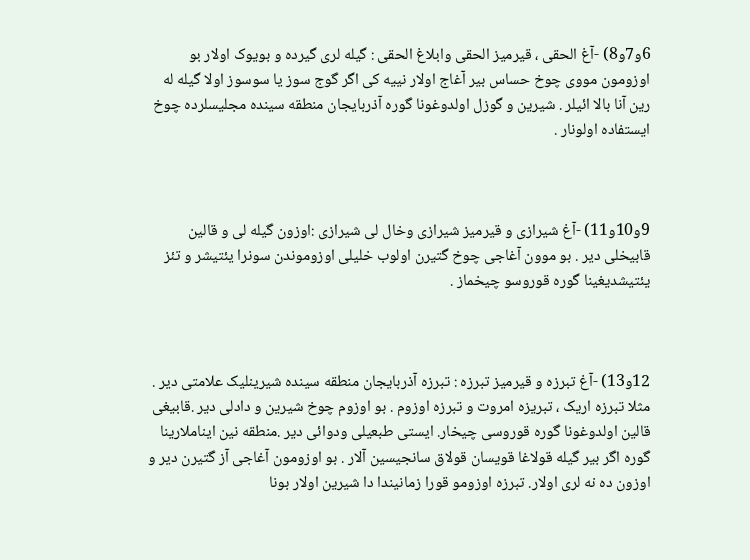6و7و8) -آغ الحقی ، قیرمیز الحقی وابلاغ الحقی : گیله لری گیرده و بویوک اولار بو اوزومون مووی چوخ حساس بیر آغاج اولار نییه کی اگر گوج سوز یا سوسوز اولا گیله له رین آنا بالا ائیلر . شیرین و گوزل اولدوغونا گوره آذربایجان منطقه سینده مجلیسلرده چوخ ایستفاده اولونار .



9و10و11) -آغ شیرازی و قیرمیز شیرازی وخال لی شیرازی :اوزون گیله لی و قالین قابیخلی دیر . بو موون آغاجی چوخ گتیرن اولوب خلیلی اوزوموندن سونرا یئتیشر و تئز یئتیشدیغینا گوره قوروسو چیخماز .



12و13) -آغ تبرزه و قیرمیز تبرزه : تبرزه آذربایجان منطقه سینده شیرینلیک علامتی دیر . مثلا تبرزه اریک ، تبریزه امروت و تبرزه اوزوم . بو اوزوم چوخ شیرین و دادلی دیر .قابیغی قالین اولدوغونا گوره قوروسی چیخار. ایستی طبعیلی ودوائی دیر .منطقه نین ایناملارینا گوره اگر بیر گیله قولاغا قویسان قولاق سانجیسین آلار . بو اوزومون آغاجی آز گتیرن دیر و اوزون ده نه لری اولار. تبرزه اوزومو قورا زمانیندا دا شیرین اولار بونا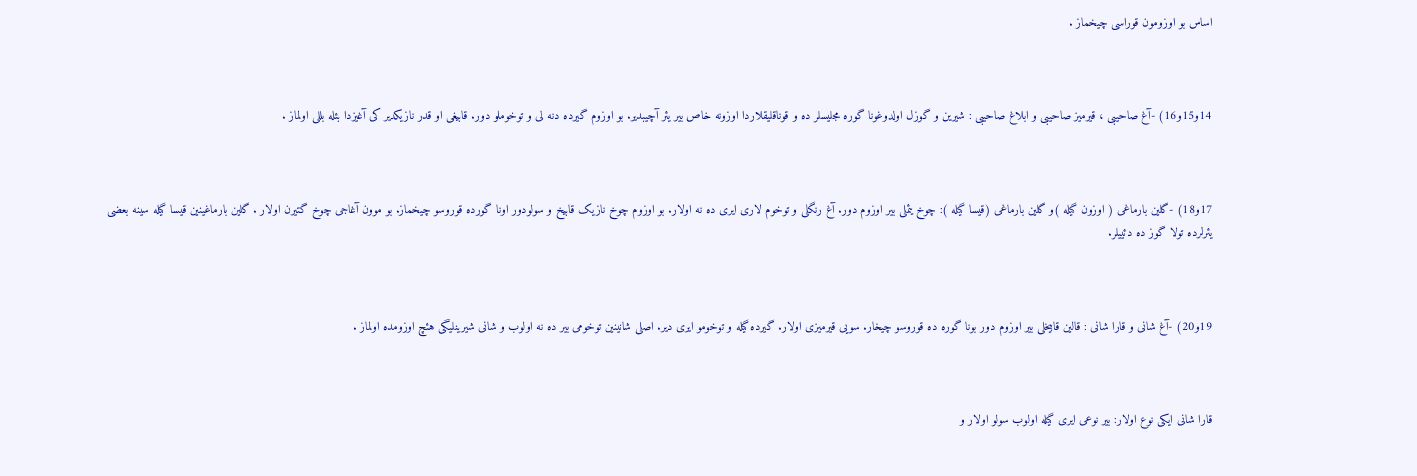اساس بو اوزومون قوراسی چیخماز .



14و15و16) -آغ صاحیبی ، قیرمیز صاحیبی و ابلاغ صاحیبی : شیرین و گوزل اولدوغونا گوره مجلیسلر ده و قوناقلیقلاردا اوزونه خاص بیر یئر آچیبدیر. بو اوزوم گیرده دنه لی و توخوملو دور. قابیغی او قدر نازیکدیر کی آغیزدا بئله بللی اولماز .



17و18) -گلین بارماغی ( اوزون گیله )و گلین بارماغی (قیسا گیله ): چوخ یئملی بیر اوزوم دور. آغ رنگلی و توخوم لاری ایری ده نه اولار. بو اوزوم چوخ نازیک قابیخ و سولودور اونا گورده قوروسو چیخماز. بو موون آغاجی چوخ گتیرن اولار . گلین بارماغینین قیسا گیله سینه بعضی یئرلرده تولا گوز ده دئییلر.



19و20) -آغ شانی و قارا شانی : قالین قابیخلی بیر اوزوم دور بونا گوره ده قوروسو چیخار. سویی قیرمیزی اولار. گیرده گیله و توخومو ایری دیر. اصلی شانینین توخومی بیر ده نه اولوب و شانی شیرینلیگی هئچ اوزومده اولماز .



قارا شانی ایکی نوع اولار: بیر نوعی ایری گیله اولوب سولو اولار و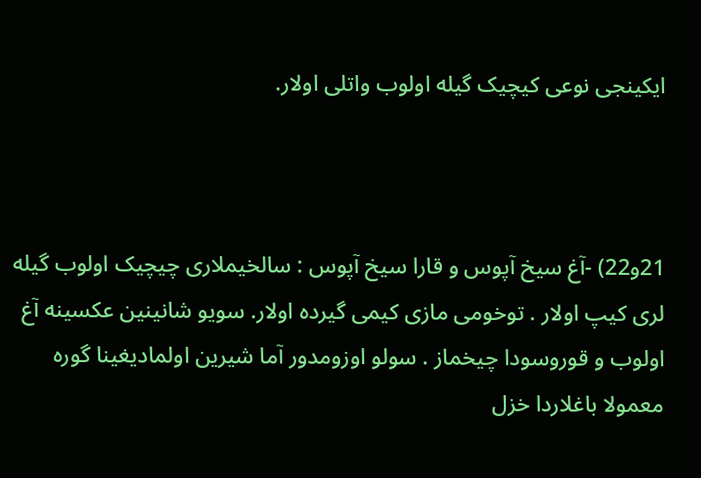ایکینجی نوعی کیچیک گیله اولوب واتلی اولار.



21و22) -آغ سیخ آپوس و قارا سیخ آپوس : سالخیملاری چیچیک اولوب گیله لری کیپ اولار . توخومی مازی کیمی گیرده اولار. سویو شانینین عکسینه آغ اولوب و قوروسودا چیخماز . سولو اوزومدور آما شیرین اولمادیغینا گوره معمولا باغلاردا خزل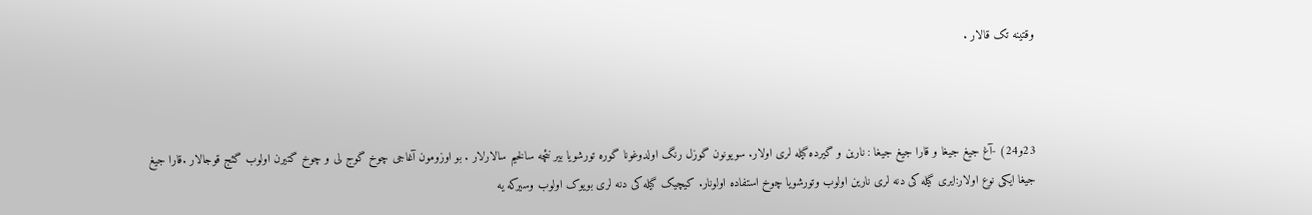وقتینه تک قالار .



23و24) -آغ جیغ جیغا و قارا جیغ جیغا : نارین و گیرده گیله لری اولار. سویونون گوزل رنگ اولدوغونا گوره تورشویا بیر نئچه سالخیم سالارلار . بو اوزومون آغاجی چوخ گوج لی و چوخ گتیرن اولوب گئج قوجالار .قارا جیغ جیغا ایکی نوع اولار:ایری گیله کی دنه لری نارین اولوب وتورشویا چوخ استفاده اولونار. کیچیک گیله کی دنه لری بویوک اولوب وسیرکه یه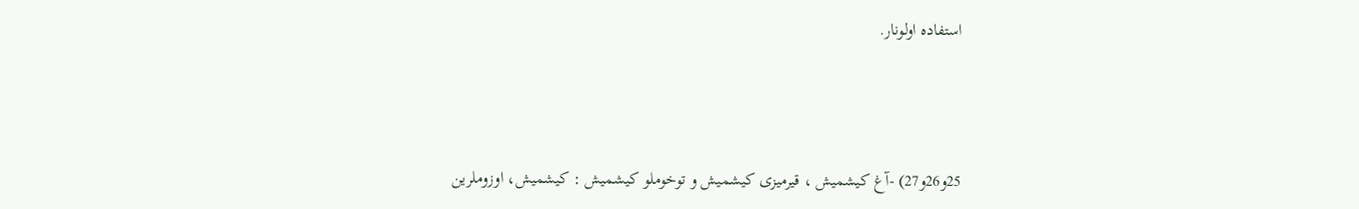استفاده اولونار.



25و26و27) -آغ کیشمیش ، قیرمیزی کیشمیش و توخوملو کیشمیش : کیشمیش، اوزوملرین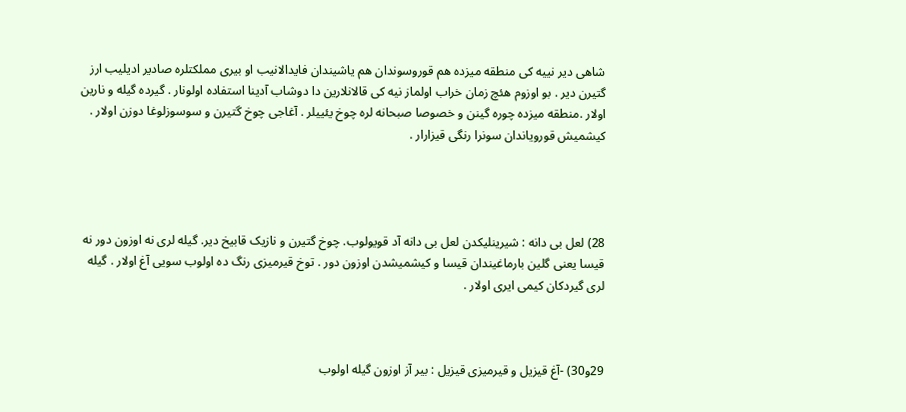شاهی دیر نییه کی منطقه میزده هم قوروسوندان هم یاشیندان فایدالانیب او بیری مملکتلره صادیر ادیلیب ارز گتیرن دیر . بو اوزوم هئچ زمان خراب اولماز نیه کی قالانلارین دا دوشاب آدینا استفاده اولونار . گیرده گیله و نارین اولار .منطقه میزده چوره گینن و خصوصا صبحانه لره چوخ یئییلر . آغاجی چوخ گتیرن و سوسوزلوغا دوزن اولار . کیشمیش قورویاندان سونرا رنگی قیزارار .




28) لعل بی دانه : شیرینلیکدن لعل بی دانه آد قویولوب. چوخ گتیرن و نازیک قابیخ دیر. گیله لری نه اوزون دور نه قیسا یعنی گلین بارماغیندان قیسا و کیشمیشدن اوزون دور . توخ قیرمیزی رنگ ده اولوب سویی آغ اولار . گیله لری گیردکان کیمی ایری اولار .



29و30) -آغ قیزیل و قیرمیزی قیزیل : بیر آز اوزون گیله اولوب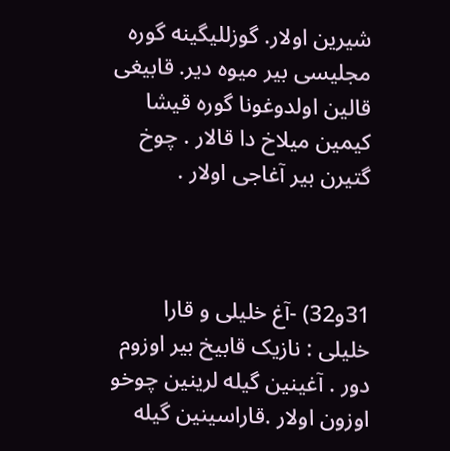شیرین اولار. گوزللیگینه گوره مجلیسی بیر میوه دیر. قابیغی قالین اولدوغونا گوره قیشا کیمین میلاخ دا قالار . چوخ گتیرن بیر آغاجی اولار .



31و32) -آغ خلیلی و قارا خلیلی : نازیک قابیخ بیر اوزوم دور . آغینین گیله لرینین چوخو اوزون اولار .قاراسینین گیله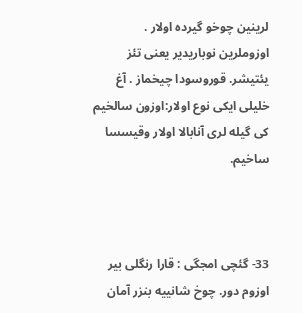لرینین چوخو گیرده اولار . اوزوملرین نوباریدیر یعنی تئز یئتیشر. قوروسودا چیخماز . آغ خلیلی ایکی نوع اولار:اوزون سالخیم کی گیله لری آنابالا اولار وقیسسا ساخیم.



33- گئچی امجگی : قارا رنگلی بیر اوزوم دور. چوخ شانییه بنزر آمان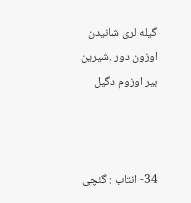گیله لری شانیدن اوزون دور .شیرین بیر اوزوم دگیل



34- انتاب : گئچی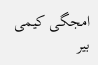امجگی کیمی بیر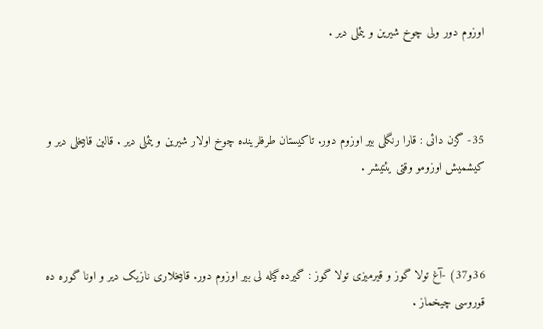اوزوم دور ولی چوخ شیرین و یئملی دیر .



35- گزن دائی : قارا رنگلی بیر اوزوم دور. تاکیستان طرفلرینده چوخ اولار شیرین و یئملی دیر . قالین قابیخلی دیر و کیشمیش اوزومو وقتی یئتیشر .



36و37) -آغ تولا گوز و قیرمیزی تولا گوز : گیرده گیله لی بیر اوزوم دور. قابیخلاری نازیک دیر و اونا گوره ده قوروسی چیخماز .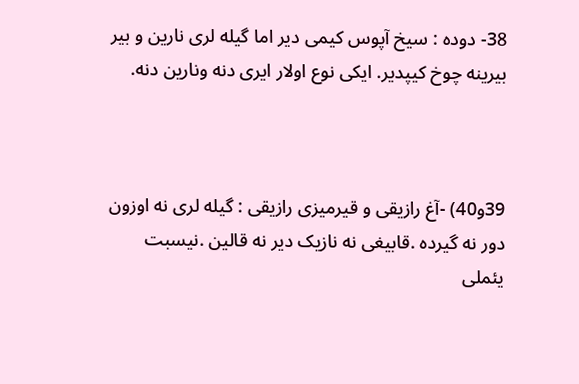38- دوده : سیخ آپوس کیمی دیر اما گیله لری نارین و بیر بیرینه چوخ کیپدیر. ایکی نوع اولار ایری دنه ونارین دنه.



39و40) -آغ رازیقی و قیرمیزی رازیقی : گیله لری نه اوزون دور نه گیرده .قابیغی نه نازیک دیر نه قالین .نیسبت یئملی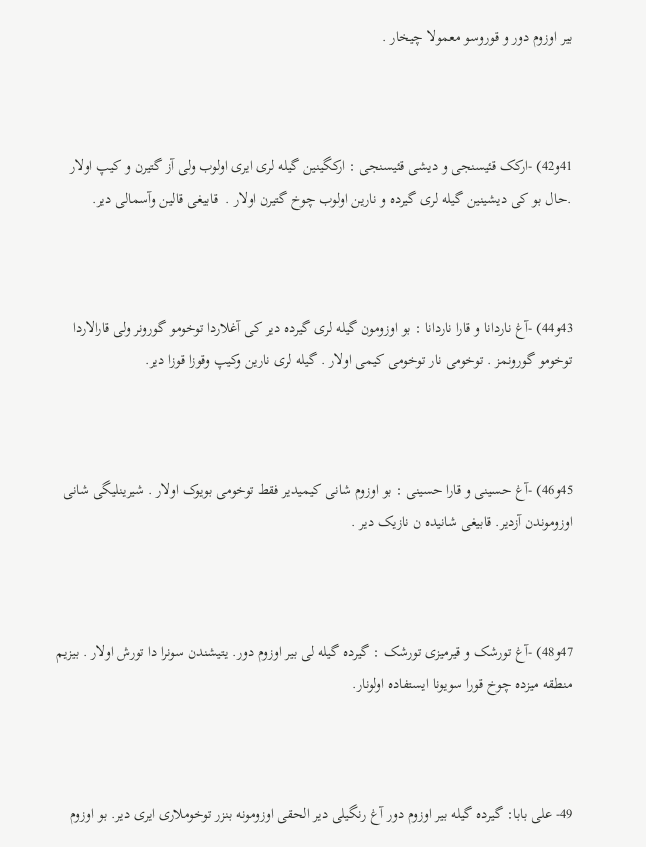بیر اوزوم دور و قوروسو معمولا چیخار .



41و42) -ارکک قئیسنجی و دیشی قئیسنجی : ارکگینین گیله لری ایری اولوب ولی آز گتیرن و کیپ اولار .حال بو کی دیشینین گیله لری گیرده و نارین اولوب چوخ گتیرن اولار .  قابیغی قالین وآسمالی دیر.



43و44) -آغ ناردانا و قارا ناردانا : بو اوزومون گیله لری گیرده دیر کی آغلاردا توخومو گورونر ولی قارالاردا توخومو گورونمز . توخومی نار توخومی کیمی اولار . گیله لری نارین وکیپ وقوزا قوزا دیر.



45و46) -آغ حسینی و قارا حسینی : بو اوزوم شانی کیمیدیر فقط توخومی بویوک اولار . شیرینلیگی شانی اوزوموندن آزدیر. قابیغی شانیده ن نازیک دیر .



47و48) -آغ تورشک و قیرمیزی تورشک : گیرده گیله لی بیر اوزوم دور. یتیشندن سونرا دا تورش اولار . بیزیم منطقه میزده چوخ قورا سویونا ایستفاده اولونار.



49- علی بابا: گیرده گیله بیر اوزوم دور آغ رنگیلی دیر الحقی اوزومونه بنزر توخوملاری ایری دیر. بو اوزوم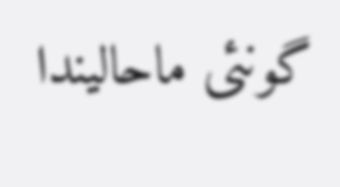گونئی ماحالیندا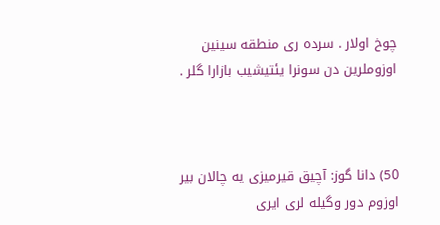چوخ اولار . سرده ری منطقه سینین اوزوملرین دن سونرا یئتیشیب بازارا گلر .



50) دانا گوز: آچیق قیرمیزی یه چالان بیر اوزوم دور وگیله لری ایری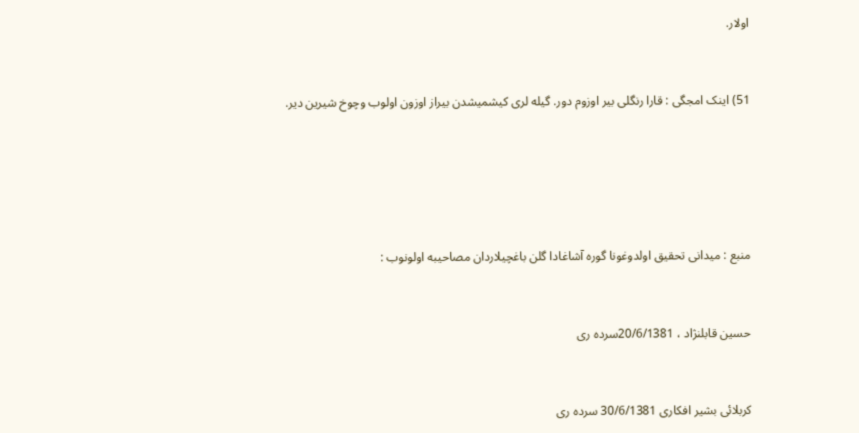اولار.



51) اینک امجگی : قارا رنگلی بیر اوزوم دور. گیله لری کیشمیشدن بیراز اوزون اولوب وچوخ شیرین دیر.







منبع : میدانی تحقیق اولدوغونا گوره آشاغادا گلن باغچیلاردان مصاحیبه اولونوب :



حسین قابلنژاد ، 20/6/1381سرده ری



کربلائی بشیر افکاری 30/6/1381 سرده ری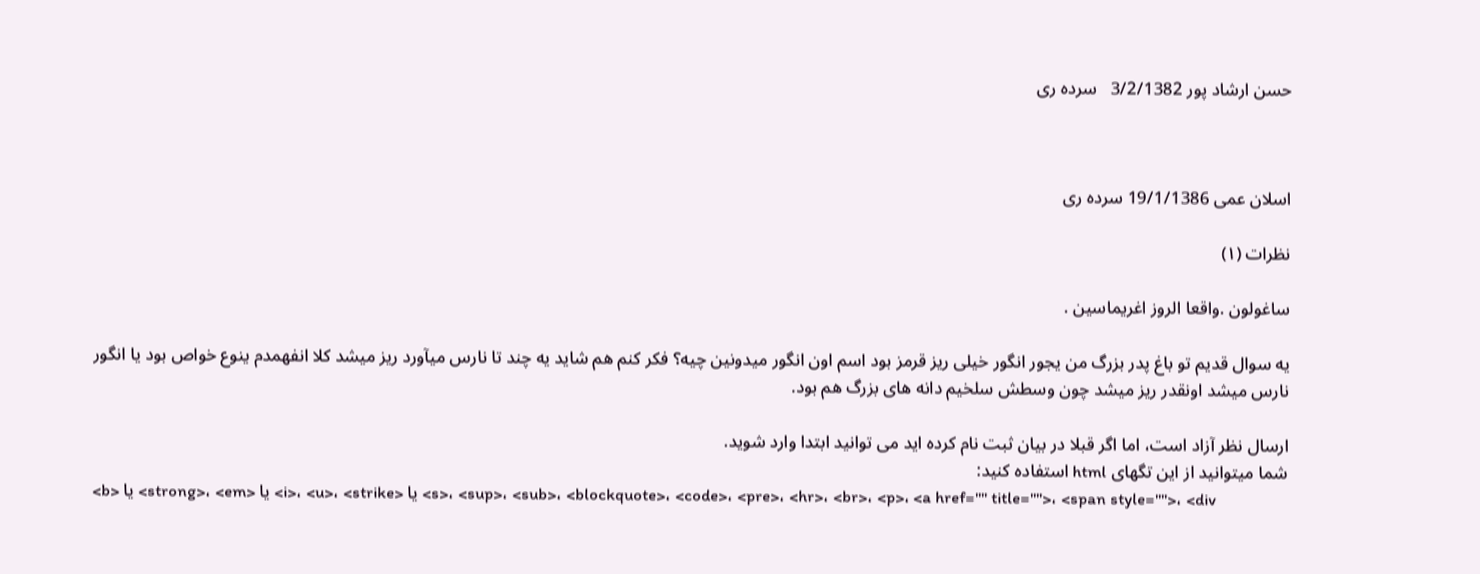حسن ارشاد پور 3/2/1382   سرده ری



اسلان عمی 19/1/1386 سرده ری

نظرات (۱)

ساغولون .واقعا الروز اغریماسین .

یه سوال قدیم تو باغ پدر بزرگ من یجور انگور خیلی ریز قرمز بود اسم اون انگور میدونین چیه؟ فکر کنم هم شاید یه چند تا نارس میآورد ریز میشد کلا انفهمدم ینوع خواص بود یا انگور نارس میشد اونقدر ریز میشد چون وسطش سلخیم دانه های بزرگ هم بود.

ارسال نظر آزاد است، اما اگر قبلا در بیان ثبت نام کرده اید می توانید ابتدا وارد شوید.
شما میتوانید از این تگهای html استفاده کنید:
<b> یا <strong>، <em> یا <i>، <u>، <strike> یا <s>، <sup>، <sub>، <blockquote>، <code>، <pre>، <hr>، <br>، <p>، <a href="" title="">، <span style="">، <div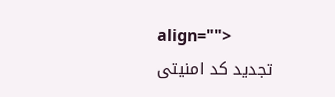align="">
تجدید کد امنیتی